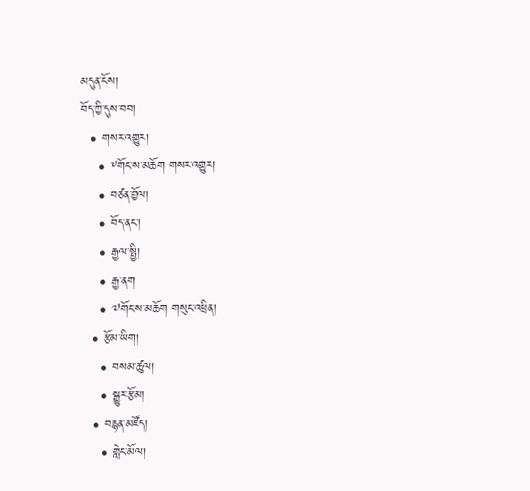མདུན་ངོས།
བོད་ཀྱི་དུས་བབ།
  • གསར་འགྱུར།
    • ༸གོང་ས་མཆོག གསར་འགྱུར།
    • བཙན་བྱོལ།
    • བོད་ནང་།
    • རྒྱལ་སྤྱི།
    • རྒྱ་ནག
    • ༧གོང་ས་མཆོག གསུང་འཕྲིན།
  • རྩོམ་ཡིག།
    • བསམ་ཚུལ།
    • སྒྱུར་རྩོམ།
  • བརྙན་མཛོད།
    • གླེང་མོལ།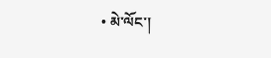• མེ་ལོང་།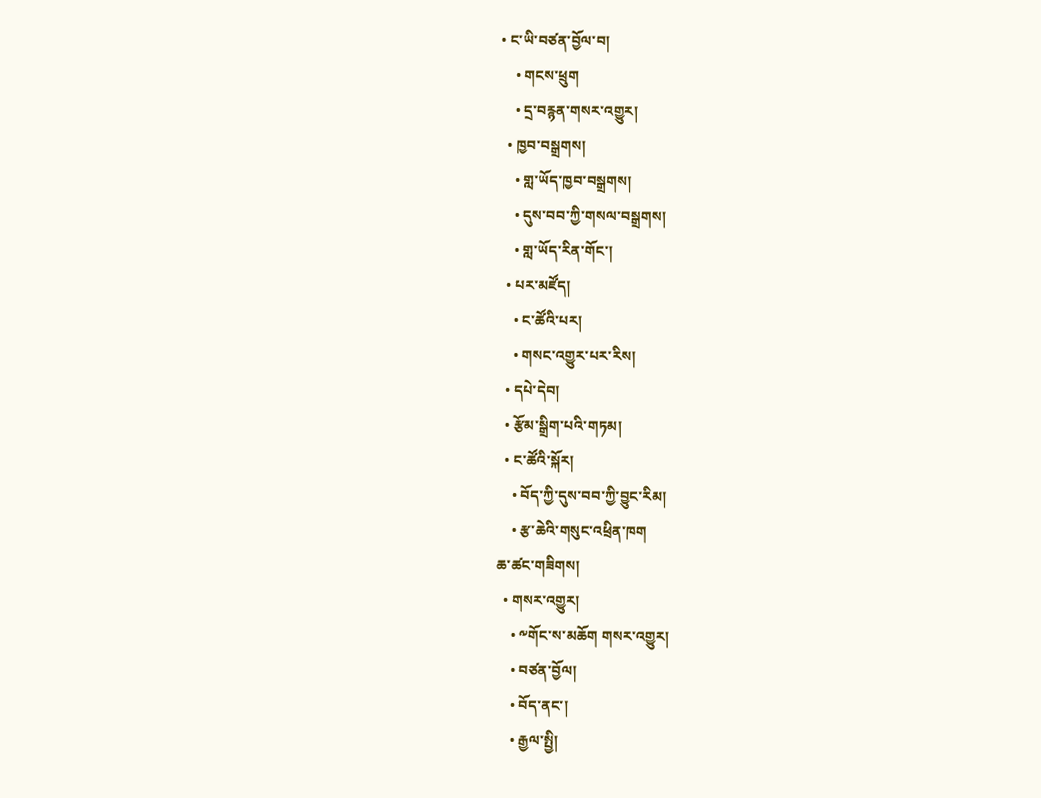• ང་ཡི་བཙན་བྱོལ་བ།
    • གངས་ཕྲུག
    • དྲ་བརྙན་གསར་འགྱུར།
  • ཁྱབ་བསྒྲགས།
    • གླ་ཡོད་ཁྱབ་བསྒྲགས།
    • དུས་བབ་ཀྱི་གསལ་བསྒྲགས།
    • གླ་ཡོད་རིན་གོང་།
  • པར་མཛོད།
    • ང་ཚོའི་པར།
    • གསང་འགྱུར་པར་རིས།
  • དཔེ་དེབ།
  • རྩོམ་སྒྲིག་པའི་གཏམ།
  • ང་ཚོའི་སྐོར།
    • བོད་ཀྱི་དུས་བབ་ཀྱི་བྱུང་རིམ།
    • རྩ་ཆེའི་གསུང་འཕྲིན་ཁག
ཆ་ཚང་གཟིགས།
  • གསར་འགྱུར།
    • ༸གོང་ས་མཆོག གསར་འགྱུར།
    • བཙན་བྱོལ།
    • བོད་ནང་།
    • རྒྱལ་སྤྱི།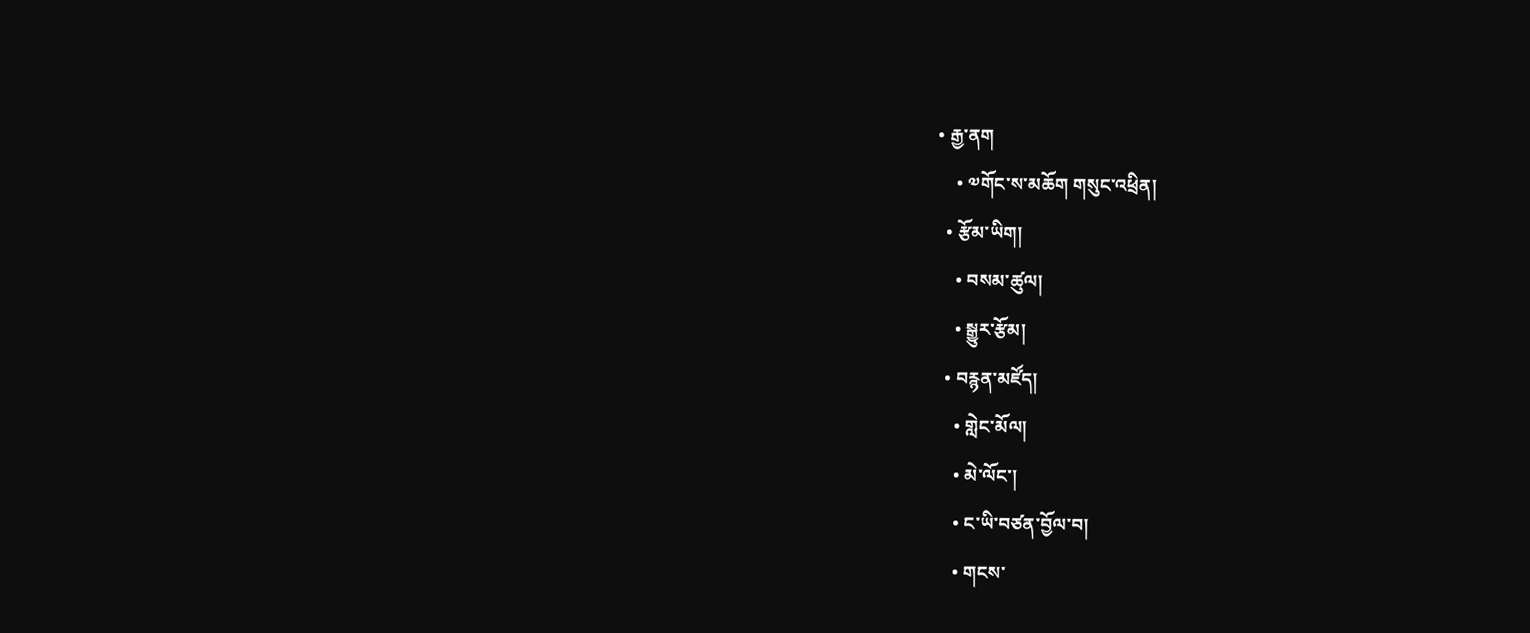• རྒྱ་ནག
    • ༧གོང་ས་མཆོག གསུང་འཕྲིན།
  • རྩོམ་ཡིག།
    • བསམ་ཚུལ།
    • སྒྱུར་རྩོམ།
  • བརྙན་མཛོད།
    • གླེང་མོལ།
    • མེ་ལོང་།
    • ང་ཡི་བཙན་བྱོལ་བ།
    • གངས་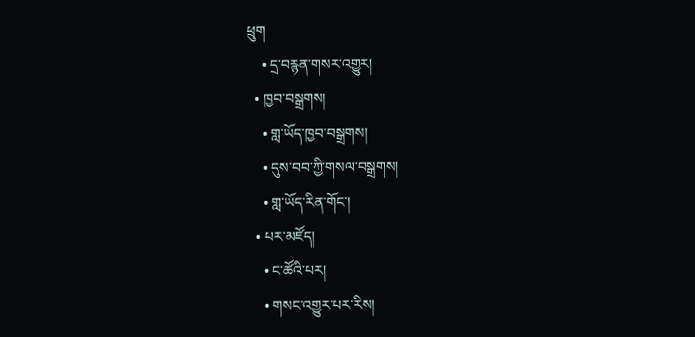ཕྲུག
    • དྲ་བརྙན་གསར་འགྱུར།
  • ཁྱབ་བསྒྲགས།
    • གླ་ཡོད་ཁྱབ་བསྒྲགས།
    • དུས་བབ་ཀྱི་གསལ་བསྒྲགས།
    • གླ་ཡོད་རིན་གོང་།
  • པར་མཛོད།
    • ང་ཚོའི་པར།
    • གསང་འགྱུར་པར་རིས།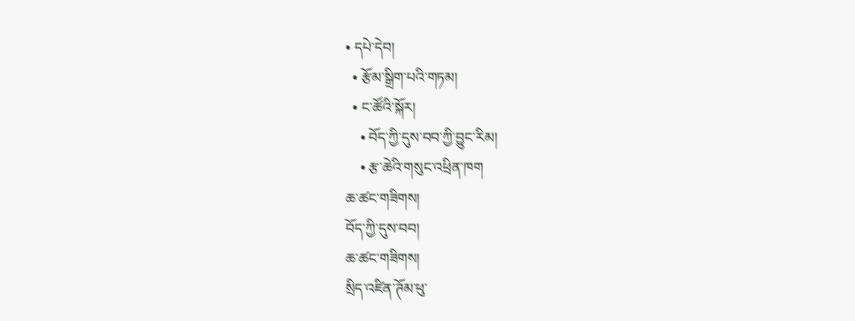• དཔེ་དེབ།
  • རྩོམ་སྒྲིག་པའི་གཏམ།
  • ང་ཚོའི་སྐོར།
    • བོད་ཀྱི་དུས་བབ་ཀྱི་བྱུང་རིམ།
    • རྩ་ཆེའི་གསུང་འཕྲིན་ཁག
ཆ་ཚང་གཟིགས།
བོད་ཀྱི་དུས་བབ།
ཆ་ཚང་གཟིགས།
སྲིད་འཛིན་ཊོམ་ཕུ་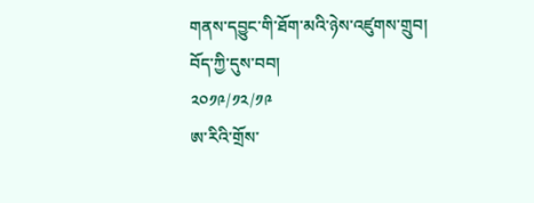གནས་དབྱུང་གི་ཐོག་མའི་ཉེས་འཛུགས་གྲུབ།
བོད་ཀྱི་དུས་བབ།
༢༠༡༩/༡༢/༡༩
ཨ་རིའི་གྲོས་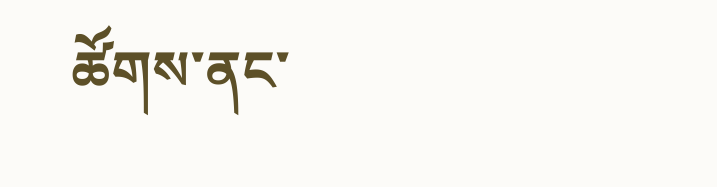ཚོགས་ནང་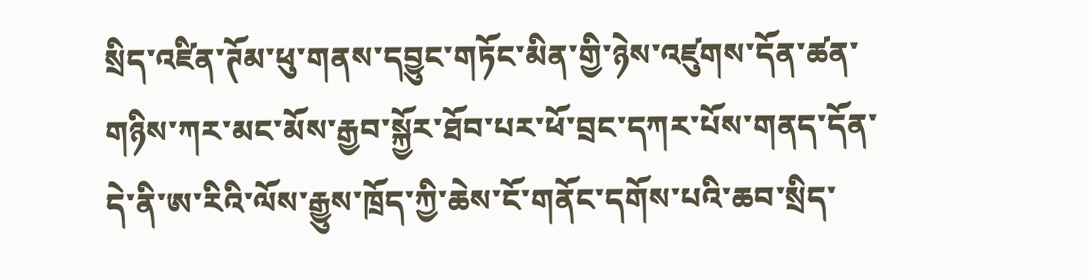སྲིད་འཛིན་ཊོམ་ཕུ་གནས་དབྱུང་གཏོང་མིན་གྱི་ཉེས་འཛུགས་དོན་ཚན་གཉིས་ཀར་མང་མོས་རྒྱབ་སྐྱོར་ཐོབ་པར་ཕོ་བྲང་དཀར་པོས་གནད་དོན་དེ་ནི་ཨ་རིའི་ལོས་རྒྱུས་ཁྲོད་ཀྱི་ཆེས་ངོ་གནོང་དགོས་པའི་ཆབ་སྲིད་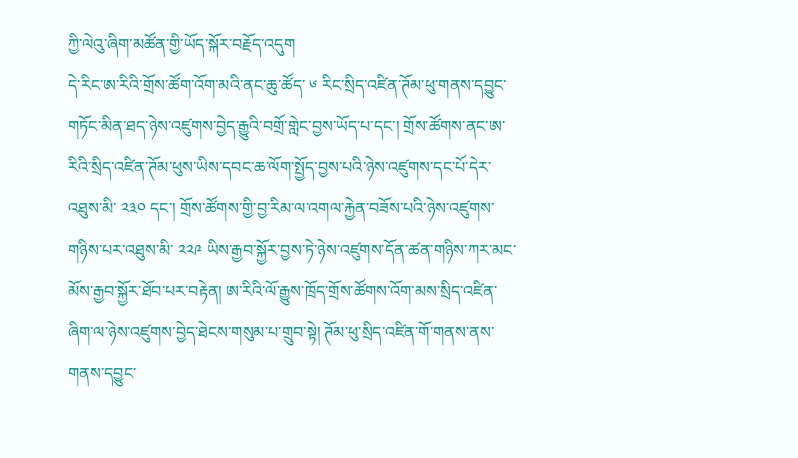ཀྱི་ལེའུ་ཞིག་མཚོན་གྱི་ཡོད་སྐོར་བརྗོད་འདུག
དེ་རིང་ཨ་རིའི་གྲོས་ཚོག་འོག་མའི་ནང་ཆུ་ཚོད་ ༦ རིང་སྲིད་འཛིན་ཊོམ་ཕུ་གནས་དབྱུང་གཏོང་མིན་ཐད་ཉེས་འཛུགས་བྱེད་རྒྱུའི་བགྲོ་གླེང་བྱས་ཡོད་པ་དང་། གྲོས་ཚོགས་ནང་ཨ་རིའི་སྲིད་འཛིན་ཊོམ་ཕུས་ཡིས་དབང་ཆ་ལོག་སྤྱོད་བྱས་པའི་ཉེས་འཛུགས་དང་པོ་དེར་འཐུས་མི་ ༢༣༠ དང་། གྲོས་ཚོགས་གྱི་བྱ་རིམ་ལ་འགལ་རྐྱེན་བཟོས་པའི་ཉེས་འཛུགས་གཉིས་པར་འཐུས་མི་ ༢༢༩ ཡིས་རྒྱབ་སྐྱོར་བྱས་ཏེ་ཉེས་འཛུགས་དོན་ཚན་གཉིས་ཀར་མང་མོས་རྒྱབ་སྐྱོར་ཐོབ་པར་བརྟེན། ཨ་རིའི་ལོ་རྒྱུས་ཁྲོད་གྲོས་ཚོགས་འོག་མས་སྲིད་འཛིན་ཞིག་ལ་ཉེས་འཛུགས་བྱེད་ཐེངས་གསུམ་པ་གྲུབ་སྟེ། ཊོམ་ཕུ་སྲིད་འཛིན་གོ་གནས་ནས་གནས་དབྱུང་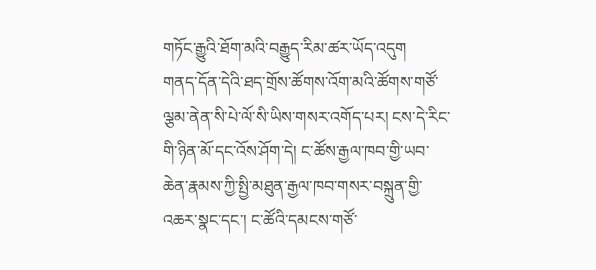གཏོང་རྒྱུའི་ཐོག་མའི་བརྒྱུད་རིམ་ཚར་ཡོད་འདུག
གནད་དོན་དེའི་ཐད་གྲོས་ཚོགས་འོག་མའི་ཚོགས་གཙོ་ལྕམ་ནེན་སི་པེ་ལོ་སི་ཡིས་གསར་འགོད་པར། ངས་དེ་རིང་གི་ཉིན་མོ་དང་འོས་ཤོག་དེ། ང་ཚོས་རྒྱལ་ཁབ་གྱི་ཡབ་ཆེན་རྣམས་ཀྱི་སྤྱི་མཐུན་རྒྱལ་ཁབ་གསར་བསྐྲུན་གྱི་འཆར་སྣང་དང་། ང་ཚོའི་དམངས་གཙོ་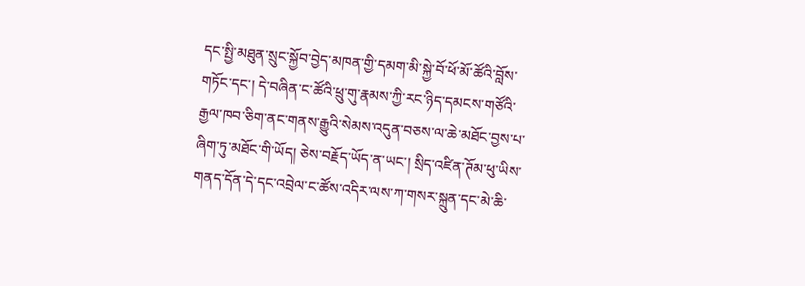དང་སྤྱི་མཐུན་སྲུང་སྐྱོབ་བྱེད་མཁན་གྱི་དམག་མི་སྐྱེ་བོ་ཕོ་མོ་ཚོའི་བློས་གཏོང་དང་། དེ་བཞིན་ང་ཚོའི་ཕྲུ་གུ་རྣམས་ཀྱི་རང་ཉིད་དམངས་གཙོའི་རྒྱལ་ཁབ་ཅིག་ནང་གནས་རྒྱུའི་སེམས་འདུན་བཅས་ལ་ཆེ་མཐོང་བྱས་པ་ཞིག་ཏུ་མཐོང་གི་ཡོད། ཅེས་བརྗོད་ཡོད་ན་ཡང་། སྲིད་འཛིན་ཊོམ་ཕུ་ཡིས་གནད་དོན་དེ་དང་འབྲེལ་ང་ཚོས་འདིར་ལས་ཀ་གསར་སྐྲུན་དང་མེ་ཆི་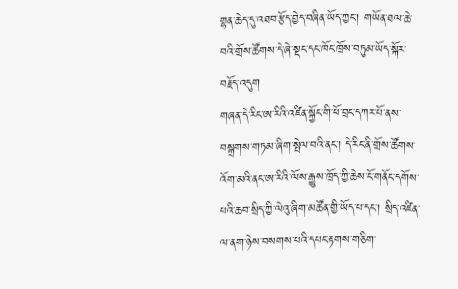གྷན་ཆེད་དུ་འཐབ་རྩོད་བྱེད་བཞིན་ཡོད་ཀྱང་། གཡོན་ཐལ་ཆེ་བའི་གྲོས་ཚོགས་དེ་ཞེ་སྡང་དང་ཁོང་ཁྲོས་བཏུམ་ཡོད་སྐོར་བརྗོད་འདུག
གཞན་དེ་རིང་ཨ་རིའི་འཛིན་སྐྱོང་གི་ཕོ་བྲང་དཀར་པོ་ནས་བསྒྲགས་གཏམ་ཞིག་སྤེལ་བའི་ནང་། དེ་རིང་ནི་གྲོས་ཚོགས་འོག་མའི་ནང་ཨ་རིའི་ལོས་རྒྱུས་ཁྲོད་ཀྱི་ཆེས་ངོ་གནོང་དགོས་པའི་ཆབ་སྲིད་ཀྱི་ལེའུ་ཞིག་མཚོན་གྱི་ཡོད་པ་དང་། སྲིད་འཛིན་ལ་ནག་ཉེས་བསགས་པའི་དཔང་རྟགས་གཅིག་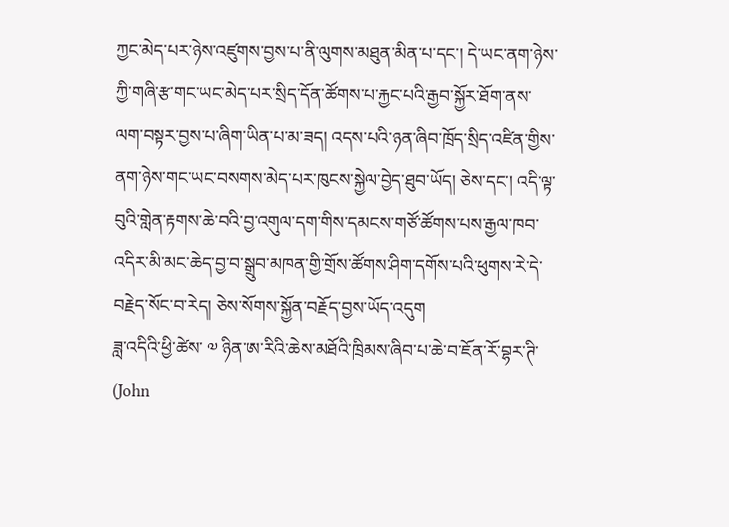ཀྱང་མེད་པར་ཉེས་འཛུགས་བྱས་པ་ནི་ལུགས་མཐུན་མིན་པ་དང་། དེ་ཡང་ནག་ཉེས་ཀྱི་གཞི་རྩ་གང་ཡང་མེད་པར་སྲིད་དོན་ཚོགས་པ་རྐྱང་པའི་རྒྱབ་སྐྱོར་ཐོག་ནས་ལག་བསྟར་བྱས་པ་ཞིག་ཡིན་པ་མ་ཟད། འདས་པའི་ཉན་ཞིབ་ཁྲོད་སྲིད་འཛིན་གྱིས་ནག་ཉེས་གང་ཡང་བསགས་མེད་པར་ཁུངས་སྐྱེལ་བྱེད་ཐུབ་ཡོད། ཅེས་དང་། འདི་ལྟ་བུའི་གླེན་རྟགས་ཆེ་བའི་བྱ་འགུལ་དག་གིས་དམངས་གཙོ་ཚོགས་པས་རྒྱལ་ཁབ་འདིར་མི་མང་ཆེད་བྱ་བ་སྒྲུབ་མཁན་གྱི་གྲོས་ཚོགས་ཤིག་དགོས་པའི་ཕུགས་རེ་དེ་བརྗེད་སོང་བ་རེད། ཅེས་སོགས་སྐྱོན་བརྗོད་བྱས་ཡོད་འདུག
ཟླ་འདིའི་ཕྱི་ཚེས་ ༧ ཉིན་ཨ་རིའི་ཆེས་མཐོའི་ཁྲིམས་ཞིབ་པ་ཆེ་བ་ཇོན་རོ་བྷར་ཊི་ (John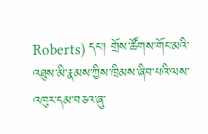Roberts) དང་། གྲོས་ཚོགས་གོང་མའི་འཐུས་མི་རྣམས་ཀྱིས་ཁྲིམས་ཞིབ་པའི་ལས་འཁུར་དམ་བཅའ་ཞུ་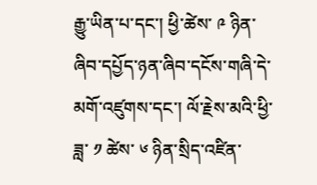རྒྱུ་ཡིན་པ་དང་། ཕྱི་ཚེས་ ༩ ཉིན་ཞིབ་དཔྱོད་ཉན་ཞིབ་དངོས་གཞི་དེ་མགོ་འཛུགས་དང་། ལོ་རྗེས་མའི་ཕྱི་ཟླ་ ༡ ཚེས་ ༦ ཉིན་སྲིད་འཛིན་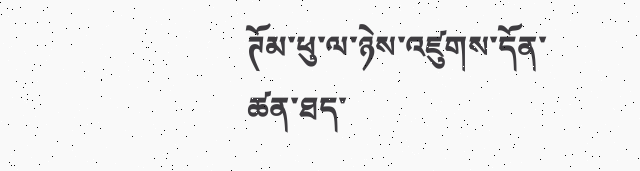ཊོམ་ཕུ་ལ་ཉེས་འཛུགས་དོན་ཚན་ཐད་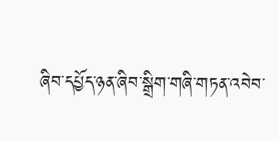ཞིབ་དཔྱོད་ཉན་ཞིབ་སྒྲིག་གཞི་གཏན་འབེབ་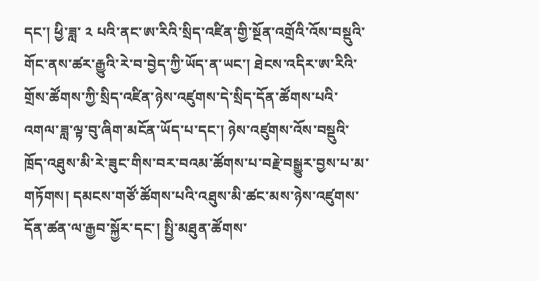དང་། ཕྱི་ཟླ་ ༢ པའི་ནང་ཨ་རིའི་སྲིད་འཛིན་གྱི་སྔོན་འགྲོའི་འོས་བསྡུའི་གོང་ནས་ཚར་རྒྱུའི་རེ་བ་བྱེད་ཀྱི་ཡོད་ན་ཡང་། ཐེངས་འདིར་ཨ་རིའི་གྲོས་ཚོགས་ཀྱི་སྲིད་འཛིན་ཉེས་འཛུགས་དེ་སྲིད་དོན་ཚོགས་པའི་འགལ་ཟླ་ལྟ་བུ་ཞིག་མངོན་ཡོད་པ་དང་། ཉེས་འཛུགས་འོས་བསྡུའི་ཁྲོད་འཐུས་མི་རེ་ཟུང་གིས་བར་བའམ་ཚོགས་པ་བརྗེ་བསྒྱུར་བྱས་པ་མ་གཏོགས། དམངས་གཙོ་ཚོགས་པའི་འཐུས་མི་ཚང་མས་ཉེས་འཛུགས་དོན་ཚན་ལ་རྒྱབ་སྐྱོར་དང་། སྤྱི་མཐུན་ཚོགས་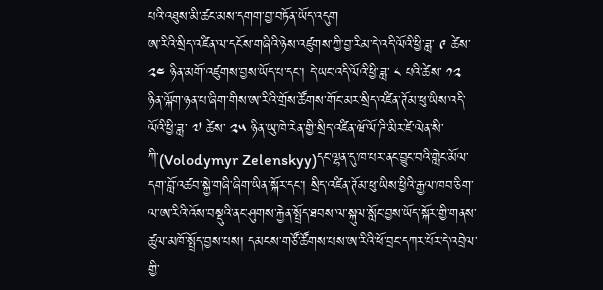པའི་འཐུས་མི་ཚང་མས་དགག་བྱ་བཏོན་ཡོད་འདུག
ཨ་རིའི་སྲིད་འཛིན་ལ་དངོས་གཞིའི་ཉེས་འཛུགས་ཀྱི་བྱ་རིམ་དེ་འདི་ལོའི་ཕྱི་ཟླ་ ༩ ཚེས་ ༢༤ ཉིན་མགོ་འཛུགས་བྱས་ཡོད་པ་དང་། དེ་ཡང་འདི་ལོའི་ཕྱི་ཟླ་ ༨ པའི་ཚེས་ ༡༢ ཉིན་ལྐོག་ཉན་པ་ཞིག་གིས་ཨ་རིའི་གྲོས་ཚོགས་གོང་མར་སྲིད་འཛིན་ཊོམ་ཕུ་ཡིས་འདི་ལོའི་ཕྱི་ཟླ་ ༧ ཚེས་ ༢༥ ཉིན་ཡུ་ཁེ་རེན་གྱི་སྲིད་འཛིན་ཝོ་ལོ་ཌི་མིར་ཛེ་ལེན་སི་ཀི་(Volodymyr Zelenskyy)དང་ལྷན་དུ་ཁ་པར་ནང་བྱུང་བའི་གླེང་མོལ་དག་བློ་འཚབ་སྐྱེ་གཞི་ཞིག་ཡིན་སྐོར་དང་། སྲིད་འཛིན་ཊོམ་ཕུ་ཡིས་ཕྱིའི་རྒྱལ་ཁབ་ཅིག་ལ་ཨ་རིའི་འོས་བསྡུའི་ནང་ཤུགས་རྐྱེན་སྤྲོད་ཐབས་ལ་སྐུལ་སློང་བྱས་ཡོད་སྐོར་གྱི་གནས་ཚུལ་མཁོ་སྤྲོད་བྱས་པས། དམངས་གཙོ་ཚོགས་པས་ཨ་རིའི་ཕོ་བྲང་དཀར་པོར་དེ་འབྲེལ་གྱི་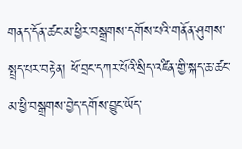གནད་དོན་ཚང་མ་ཕྱིར་བསྒྲགས་དགོས་པའི་གནོན་ཤུགས་སྤྲད་པར་བརྟེན། ཕོ་བྲང་དཀར་པོའི་སྲིད་འཛིན་གྱི་སྐད་ཆ་ཚང་མ་ཕྱི་བསྒྲགས་བྱེད་དགོས་བྱུང་ཡོད་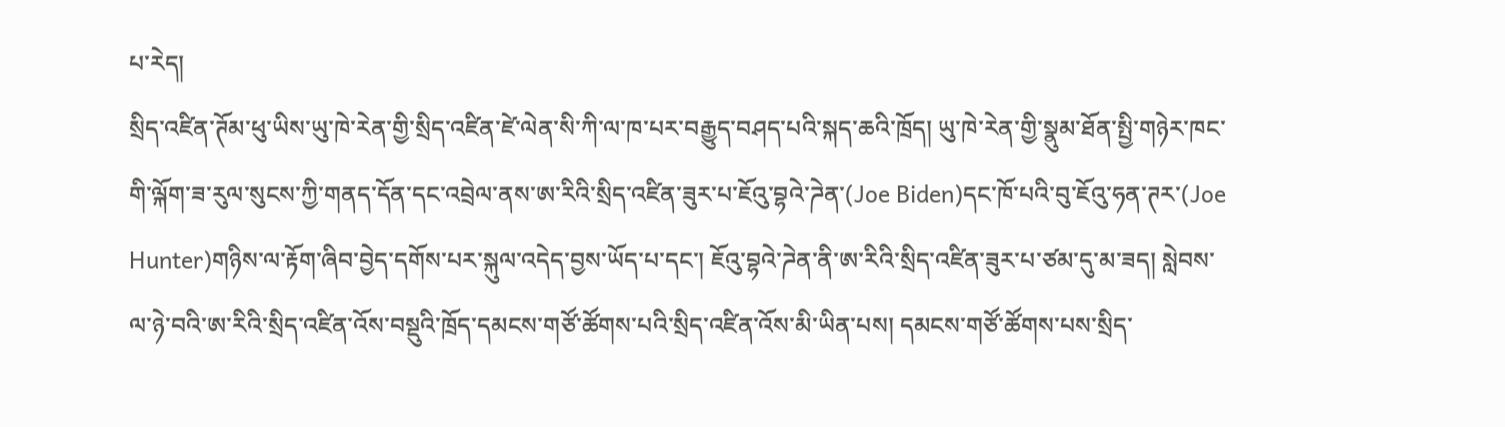པ་རེད།
སྲིད་འཛིན་ཊོམ་ཕུ་ཡིས་ཡུ་ཁེ་རེན་གྱི་སྲིད་འཛིན་ཛེ་ལེན་སི་ཀི་ལ་ཁ་པར་བརྒྱུད་བཤད་པའི་སྐད་ཆའི་ཁྲོད། ཡུ་ཁེ་རེན་གྱི་སྣུམ་ཐོན་སྤྱི་གཉེར་ཁང་གི་ལྐོག་ཟ་རུལ་སུངས་ཀྱི་གནད་དོན་དང་འབྲེལ་ནས་ཨ་རིའི་སྲིད་འཛིན་ཟུར་པ་ཇོའུ་བྷའེ་ཌེན་(Joe Biden)དང་ཁོ་པའི་བུ་ཇོའུ་ཧན་ཊར་(Joe Hunter)གཉིས་ལ་རྟོག་ཞིབ་བྱེད་དགོས་པར་སྐུལ་འདེད་བྱས་ཡོད་པ་དང་། ཇོའུ་བྷའེ་ཌེན་ནི་ཨ་རིའི་སྲིད་འཛིན་ཟུར་པ་ཙམ་དུ་མ་ཟད། སླེབས་ལ་ཉེ་བའི་ཨ་རིའི་སྲིད་འཛིན་འོས་བསྡུའི་ཁྲོད་དམངས་གཙོ་ཚོགས་པའི་སྲིད་འཛིན་འོས་མི་ཡིན་པས། དམངས་གཙོ་ཚོགས་པས་སྲིད་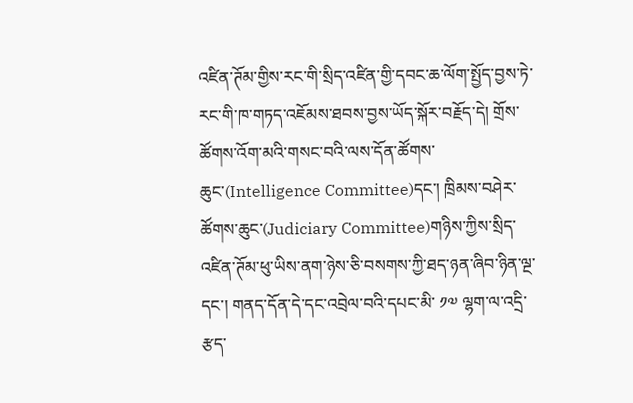འཛིན་ཊོམ་གྱིས་རང་གི་སྲིད་འཛིན་གྱི་དབང་ཆ་ལོག་སྤྱོད་བྱས་ཏེ་རང་གི་ཁ་གཏད་འཇོམས་ཐབས་བྱས་ཡོད་སྐོར་བརྗོད་དེ། གྲོས་ཚོགས་འོག་མའི་གསང་བའི་ལས་དོན་ཚོགས་ཆུང་(Intelligence Committee)དང་། ཁྲིམས་བཤེར་ཚོགས་ཆུང་(Judiciary Committee)གཉིས་ཀྱིས་སྲིད་འཛིན་ཊོམ་ཕུ་ཡིས་ནག་ཉེས་ཅི་བསགས་ཀྱི་ཐད་ཉན་ཞིབ་ཉིན་ལྔ་དང་། གནད་དོན་དེ་དང་འབྲེལ་བའི་དཔང་མི་ ༡༧ ལྷག་ལ་འདྲི་རྩད་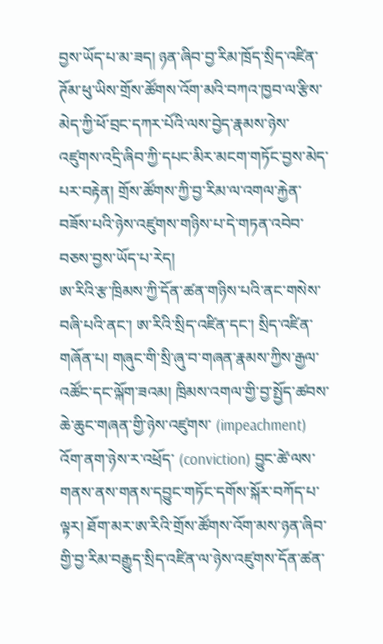བྱས་ཡོད་པ་མ་ཟད། ཉན་ཞིབ་བྱ་རིམ་ཁྲོད་སྲིད་འཛིན་ཊོམ་ཕུ་ཡིས་གྲོས་ཚོགས་འོག་མའི་བཀའ་ཁྱབ་ལ་རྩིས་མེད་ཀྱི་ཕོ་བྲང་དཀར་པོའི་ལས་བྱེད་རྣམས་ཉེས་འཛུགས་འདྲི་ཞིབ་ཀྱི་དཔང་མིར་མངག་གཏོང་བྱས་མེད་པར་བརྟེན། གྲོས་ཚོགས་ཀྱི་བྱ་རིམ་ལ་འགལ་རྐྱེན་བཟོས་པའི་ཉེས་འཛུགས་གཉིས་པ་དེ་གཏན་འབེབ་བཅས་བྱས་ཡོད་པ་རེད།
ཨ་རིའི་རྩ་ཁྲིམས་ཀྱི་དོན་ཚན་གཉིས་པའི་ནང་གསེས་བཞི་པའི་ནང་། ཨ་རིའི་སྲིད་འཛིན་དང་། སྲིད་འཛིན་གཞོན་པ། གཞུང་གི་སྲི་ཞུ་བ་གཞན་རྣམས་ཀྱིས་རྒྱལ་འཚོང་དང་ལྐོག་ཟའམ། ཁྲིམས་འགལ་གྱི་བྱ་སྤྱོད་ཚབས་ཆེ་ཆུང་གཞན་གྱི་ཉེས་འཛུགས་ (impeachment) འོག་ནག་ཉེས་ར་འཕྲོད་ (conviction) བྱུང་ཚེ་ལས་གནས་ནས་གནས་དབྱུང་གཏོང་དགོས་སྐོར་བཀོད་པ་ལྟར། ཐོག་མར་ཨ་རིའི་གྲོས་ཚོགས་འོག་མས་ཉན་ཞིབ་གྱི་བྱ་རིམ་བརྒྱུད་སྲིད་འཛིན་ལ་ཉེས་འཛུགས་དོན་ཚན་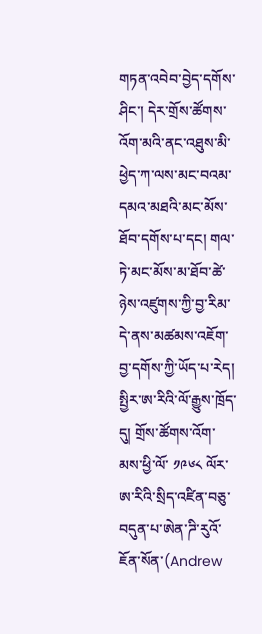གཏན་འབེབ་བྱེད་དགོས་ཤིང་། དེར་གྲོས་ཚོགས་འོག་མའི་ནང་འཐུས་མི་ཕྱེད་ཀ་ལས་མང་བའམ་དམའ་མཐའི་མང་མོས་ཐོབ་དགོས་པ་དང། གལ་ཏེ་མང་མོས་མ་ཐོབ་ཚེ་ཉེས་འཛུགས་ཀྱི་བྱ་རིམ་དེ་ནས་མཚམས་འཇོག་བྱ་དགོས་ཀྱི་ཡོད་པ་རེད།
སྤྱིར་ཨ་རིའི་ལོ་རྒྱུས་ཁྲོད་དུ། གྲོས་ཚོགས་འོག་མས་ཕྱི་ལོ་ ༡༩༦༨ ལོར་ཨ་རིའི་སྲིད་འཛིན་བཅུ་བདུན་པ་ཨེན་ཌི་རུའོ་ཇོན་སོན་(Andrew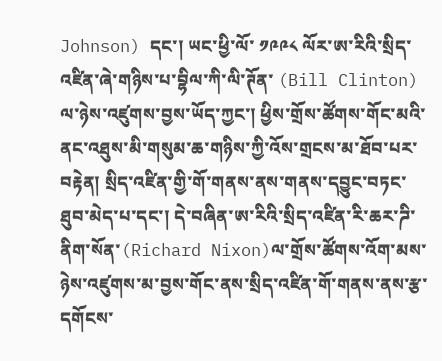Johnson) དང་། ཡང་ཕྱི་ལོ་ ༡༩༩༨ ལོར་ཨ་རིའི་སྲིད་འཛིན་ཞེ་གཉིས་པ་བྷིལ་ཀི་ལི་ཊོན་ (Bill Clinton) ལ་ཉེས་འཛུགས་བྱས་ཡོད་ཀྱང་། ཕྱིས་གྲོས་ཚོགས་གོང་མའི་ནང་འཐུས་མི་གསུམ་ཆ་གཉིས་ཀྱི་འོས་གྲངས་མ་ཐོབ་པར་བརྟེན། སྲིད་འཛིན་གྱི་གོ་གནས་ནས་གནས་དབྱུང་བཏང་ཐུབ་མེད་པ་དང་། དེ་བཞིན་ཨ་རིའི་སྲིད་འཛིན་རི་ཆར་ཌི་ནིག་སོན་(Richard Nixon)ལ་གྲོས་ཚོགས་འོག་མས་ཉེས་འཛུགས་མ་བྱས་གོང་ནས་སྲིད་འཛིན་གོ་གནས་ནས་རྩ་དགོངས་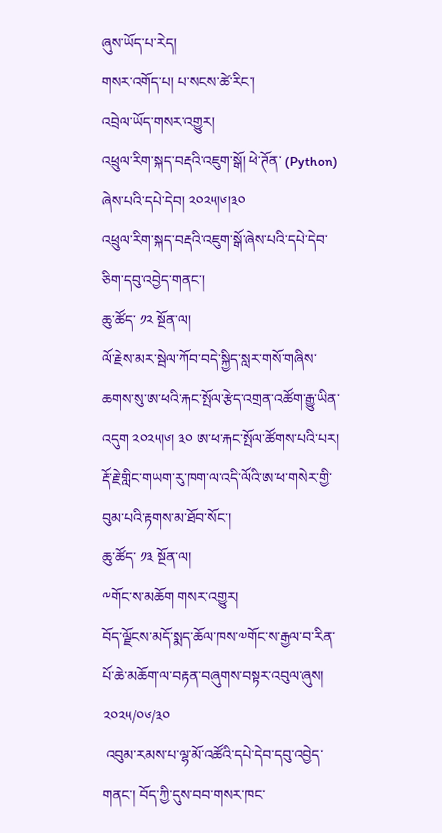ཞུས་ཡོད་པ་རེད།
གསར་འགོད་པ། པ་སངས་ཚེ་རིང་།
འབྲེལ་ཡོད་གསར་འགྱུར།
འཕྲུལ་རིག་སྐད་བརྡའི་འཇུག་སྒོ། ཕེ་ཊོན་ (Python) ཞེས་པའི་དཔེ་དེབ། ༢༠༢༥།༦།༣༠
འཕྲུལ་རིག་སྐད་བརྡའི་འཇུག་སྒོ་ཞེས་པའི་དཔེ་དེབ་ཅིག་དབུ་འབྱེད་གནང་།
ཆུ་ཚོད་ ༡༢ སྔོན་ལ།
ལོ་རྗེས་མར་སྦེལ་ཀོབ་བདེ་སྐྱིད་སླར་གསོ་གཞིས་ཆགས་སུ་ཨ་ཕའི་རྐང་སྤོལ་རྩེད་འགྲན་འཚོག་རྒྱུ་ཡིན་འདུག ༢༠༢༥།༦། ༣༠ ཨ་ཕ་རྐང་སྤོལ་ཚོགས་པའི་པར།
རྡོ་རྗེ་གླིང་གཡག་རུ་ཁག་ལ་འདི་ལོའི་ཨ་ཕ་གསེར་གྱི་བུམ་པའི་རྟགས་མ་ཐོབ་སོང་།
ཆུ་ཚོད་ ༡༣ སྔོན་ལ།
༸གོང་ས་མཆོག གསར་འགྱུར།
བོད་ལྗོངས་མདོ་སྨད་ཆོལ་ཁས་༧གོང་ས་རྒྱལ་བ་རིན་པོ་ཆེ་མཆོག་ལ་བརྟན་བཞུགས་བསྟར་འབུལ་ཞུས།
༢༠༢༥/༠༦/༣༠
 འབུམ་རམས་པ་ལྷ་མོ་འཚོའི་དཔེ་དེབ་དབུ་འབྱེད་གནང་། བོད་ཀྱི་དུས་བབ་གསར་ཁང་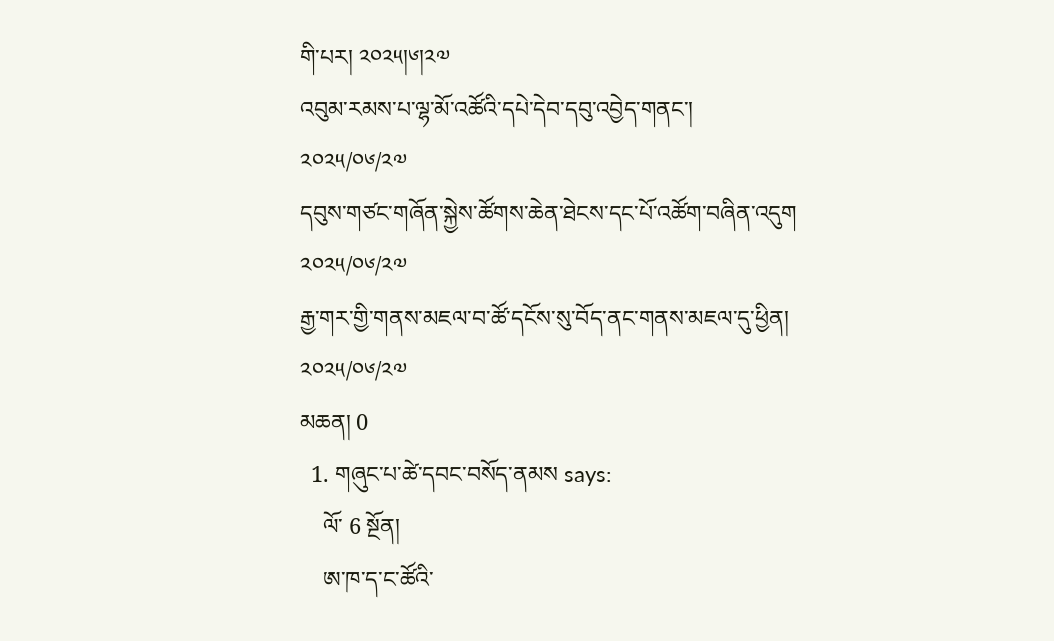གི་པར། ༢༠༢༥།༦།༢༧
འབུམ་རམས་པ་ལྷ་མོ་འཚོའི་དཔེ་དེབ་དབུ་འབྱེད་གནང་།
༢༠༢༥/༠༦/༢༧
དབུས་གཙང་གཞོན་སྐྱེས་ཚོགས་ཆེན་ཐེངས་དང་པོ་འཚོག་བཞིན་འདུག
༢༠༢༥/༠༦/༢༧
རྒྱ་གར་གྱི་གནས་མཇལ་བ་ཚོ་དངོས་སུ་བོད་ནང་གནས་མཇལ་དུ་ཕྱིན།
༢༠༢༥/༠༦/༢༧
མཆན། 0
  1. གཞུང་པ་ཚེ་དབང་བསོད་ནམས says:
    ལོ་ 6 སྔོན།
    ཨ་ཁ་ད་ང་ཚོའི་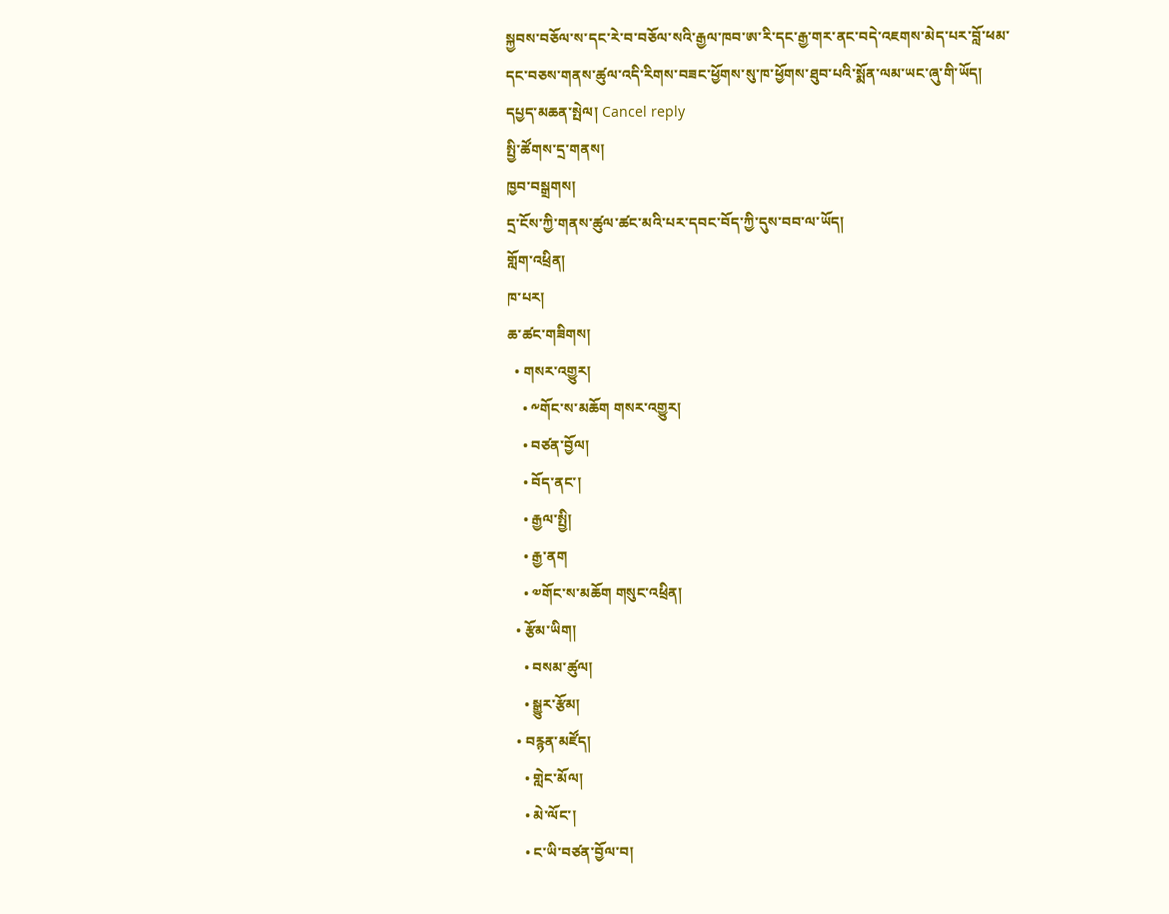སྐྱབས་བཅོལ་ས་དང་རེ་བ་བཅོལ་སའི་རྒྱལ་ཁབ་ཨ་རི་དང་རྒྱ་གར་ནང་བདེ་འཇགས་མེད་པར་བློ་ཕམ་དང་བཅས་གནས་ཚུལ་འདི་རིགས་བཟང་ཕྱོགས་སུ་ཁ་ཕྱོགས་ཐུབ་པའི་སྨོན་ལམ་ཡང་ཞུ་གི་ཡོད།
དཔྱད་མཆན་སྤེལ། Cancel reply
སྤྱི་ཚོགས་དྲ་གནས།
ཁྱབ་བསྒྲགས།
དྲ་ངོས་ཀྱི་གནས་ཚུལ་ཚང་མའི་པར་དབང་བོད་ཀྱི་དུས་བབ་ལ་ཡོད།
གློག་འཕྲིན།
ཁ་པར།
ཆ་ཚང་གཟིགས།
  • གསར་འགྱུར།
    • ༸གོང་ས་མཆོག གསར་འགྱུར།
    • བཙན་བྱོལ།
    • བོད་ནང་།
    • རྒྱལ་སྤྱི།
    • རྒྱ་ནག
    • ༧གོང་ས་མཆོག གསུང་འཕྲིན།
  • རྩོམ་ཡིག།
    • བསམ་ཚུལ།
    • སྒྱུར་རྩོམ།
  • བརྙན་མཛོད།
    • གླེང་མོལ།
    • མེ་ལོང་།
    • ང་ཡི་བཙན་བྱོལ་བ།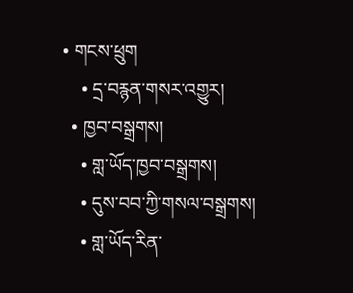• གངས་ཕྲུག
    • དྲ་བརྙན་གསར་འགྱུར།
  • ཁྱབ་བསྒྲགས།
    • གླ་ཡོད་ཁྱབ་བསྒྲགས།
    • དུས་བབ་ཀྱི་གསལ་བསྒྲགས།
    • གླ་ཡོད་རིན་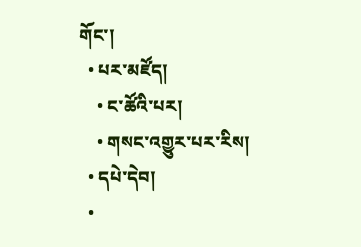གོང་།
  • པར་མཛོད།
    • ང་ཚོའི་པར།
    • གསང་འགྱུར་པར་རིས།
  • དཔེ་དེབ།
  •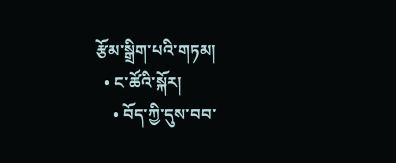རྩོམ་སྒྲིག་པའི་གཏམ།
  • ང་ཚོའི་སྐོར།
    • བོད་ཀྱི་དུས་བབ་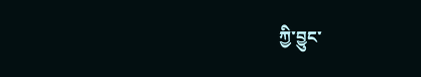ཀྱི་བྱུང་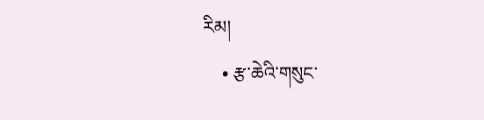རིམ།
    • རྩ་ཆེའི་གསུང་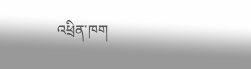འཕྲིན་ཁག